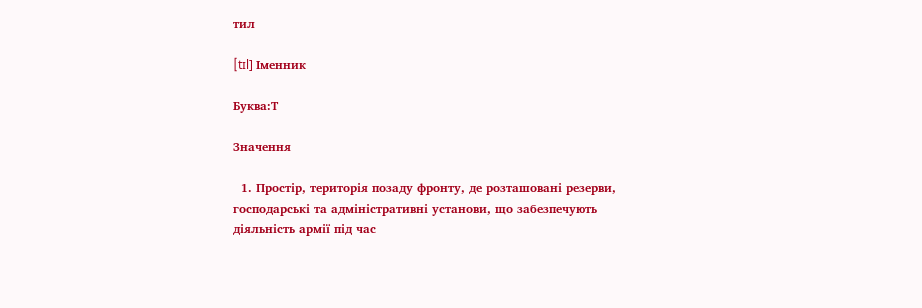тил

[tɪl] Іменник

Буква:Т

Значення

  1. Простір, територія позаду фронту, де розташовані резерви, господарські та адміністративні установи, що забезпечують діяльність армії під час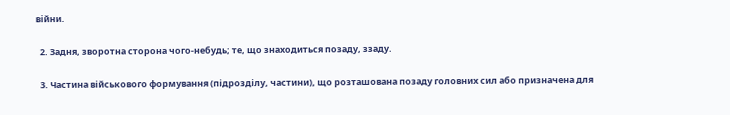війни.

  2. Задня, зворотна сторона чого-небудь; те, що знаходиться позаду, ззаду.

  3. Частина військового формування (підрозділу, частини), що розташована позаду головних сил або призначена для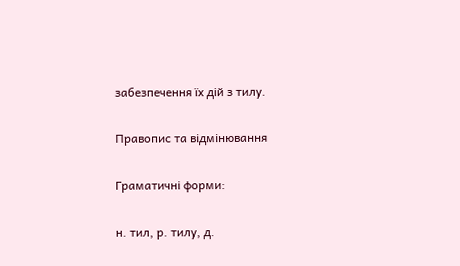забезпечення їх дій з тилу.

Правопис та відмінювання

Граматичні форми:

н. тил, р. тилу, д.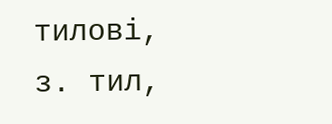тилові, з. тил,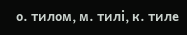о. тилом, м. тилі, к. тиле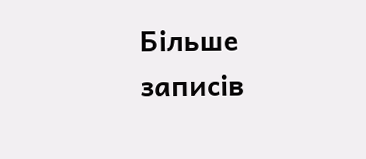Більше записів